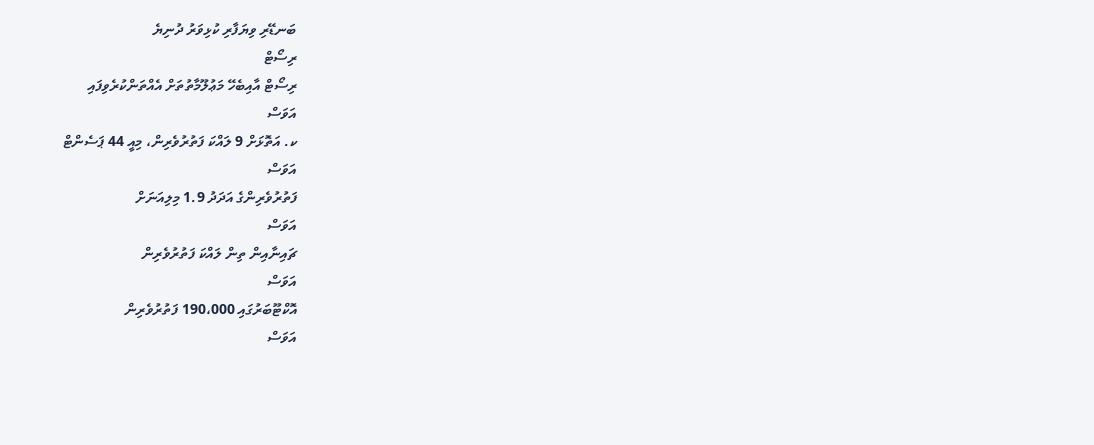ބަނޑޭރި ވިޔަފާރި ކުޅިވަރު ދުނިޔެ
ރިސޯޓް
ރިސޯޓް އާއިބެހޭ މަޢުލޫމާތުތަށް އެއްތަންކުރެވިފައި
އަވަސް
ކ. އަތޮޅަށް 9 ލައްކަ ފަތުރުވެރިން، މިއީ 44 ޕަސެންޓް
އަވަސް
ފަތުރުވެރިންގެ އަދަދު 1.9 މިލިއަނަށް
އަވަސް
ޗައިނާއިން ތިން ލައްކަ ފަތުރުވެރިން
އަވަސް
އޮކްޓޫބަރުގައި 190،000 ފަތުރުވެރިން
އަވަސް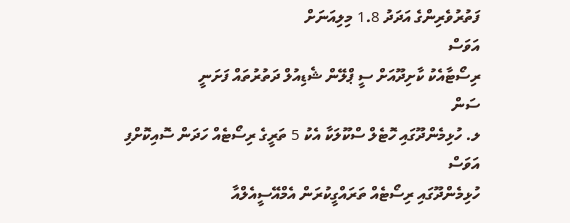ފަތުރުވެރިންގެ އަދަދު 1.8 މިލިއަނަށް
އަވަސް
ރިސޯޓާއެކު ކާށިދޫއަށް ސީ ޕްލޭން ޝެޑިއުލް ދަތުރުތައް ފަށަނީ
ސަން
ލ. ހުޅިމެންދޫގައި ހޮޓެލް ސްކޫލަކާ އެކު 5 ތަރީގެ ރިސޯޓެއް ހަދަން ސޮއިކޮށްފި
އަވަސް
ހުޅިމެންދޫގައި ރިސޯޓެއް ތަރައްގީކުރަން އެމްއޭސީއެލްއާ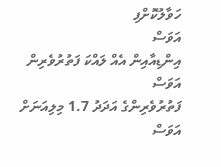ހަވާލުކޮށްފި
އަވަސް
އިންޑިއާއިން އެއް ލައްކަ ފަތުރުވެރިން
އަވަސް
ފަތުރުވެރިންގެ އަދަދު 1.7 މިލިއަނަށް
އަވަސް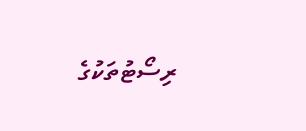ރިސޯޓުތަކުގެ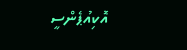އޮކިއުޕެންސީ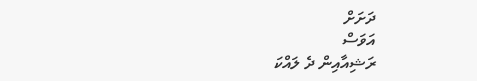ދަށަށް
އަވަސް
ރަޝިއާއިން ދެ ލައްކަ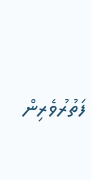ފަތުރުވެރިން